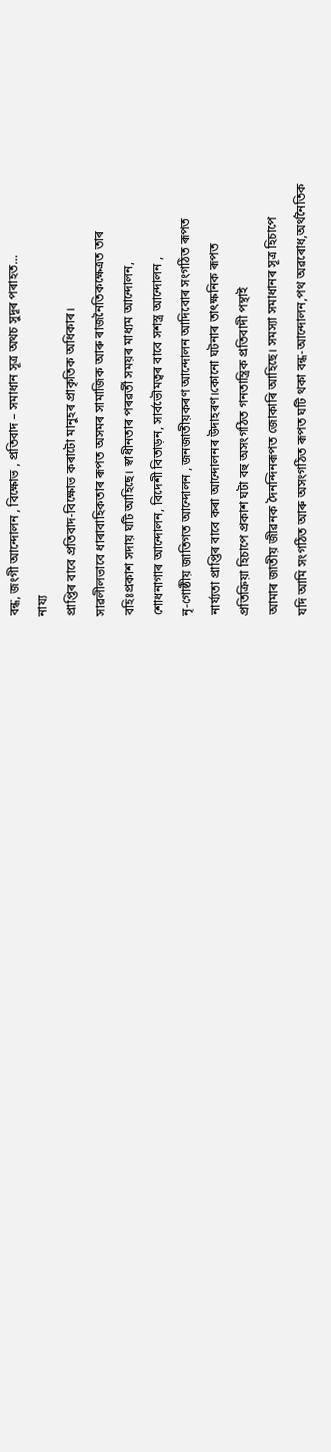বন্ধ, জংগী আন্দোলন , বিক্ষোভ , প্রতিবাদ – সমাধান সূত্র অথচ সুদূৰ পৰাহত…
নায্য
প্রাপ্তিৰ বাবে প্রতিবাদ-বিক্ষোভ কৰাটো মানুহৰ প্রাকৃতিক অধিকাৰ।
সাৱলীলভাবে ধাৰাবাহিকতাৰ ৰূপত অসমৰ সামাজিক আৰু ৰাজনৈতিকক্ষেত্রত তাৰ
বহিঃপ্রকাশ সদায় ঘটি আহিছে। স্বাধীনতাৰ পৰৱৰ্তী সময়ৰ মাধ্যম আন্দোলন,
শোধনাগাৰ আন্দোলন, বিদেশী বিতাড়ন, সাৰ্বভৌমত্বৰ বাবে সশস্ত্ৰ আন্দোলন ,
নৃ-গোষ্ঠীয় জাতিগত আন্দোলন , জনজাতীয়কৰণ আন্দোলন আদিবোৰ সংগঠিত ৰূপত
নাৰ্য্যতা প্রাপ্তিৰ বাবে কৰা আন্দোলনৰ উদাহৰণ।কোনো ঘটনাৰ তাৎক্ষনিক ৰূপত
প্রতিক্রিয়া হিচাপে প্রকাশ ঘটা বহু অসংগঠিত গনতান্ত্ৰিক প্রতিবাদী পন্থাই
আমাৰ জাতীয় জীৱনক দৈনন্দিনৰূপত জোকাৰি আহিছে। সমস্যা সমাধানৰ সূত্র হিচাপে
যদি আমি সংগঠিত আৰু অসংগঠিত ৰূপত ঘটি থকা বন্ধ-আন্দোলন,পথ অৱৰোধ,অৰ্থনৈতিক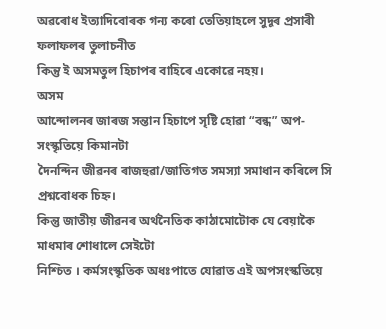অৱৰোধ ইত্যাদিবোৰক গন্য কৰো তেতিয়াহলে সুদূৰ প্রসাৰী ফলাফলৰ তুলাচনীত
কিন্তু ই অসমতুল হিচাপৰ বাহিৰে একোৱে নহয়।
অসম
আন্দোলনৰ জাৰজ সন্তান হিচাপে সৃষ্টি হোৱা “বন্ধ” অপ-সংস্কৃতিয়ে কিমানটা
দৈনন্দিন জীৱনৰ ৰাজহুৱা/জাতিগত সমস্যা সমাধান কৰিলে সি প্রশ্নবোধক চিহ্ন।
কিন্তু জাতীয় জীৱনৰ অৰ্থনৈতিক কাঠামোটোক যে বেয়াকৈ মাধমাৰ শোধালে সেইটো
নিশ্চিত । কৰ্মসংস্কৃতিক অধঃপাতে যোৱাত এই অপসংস্কতিয়ে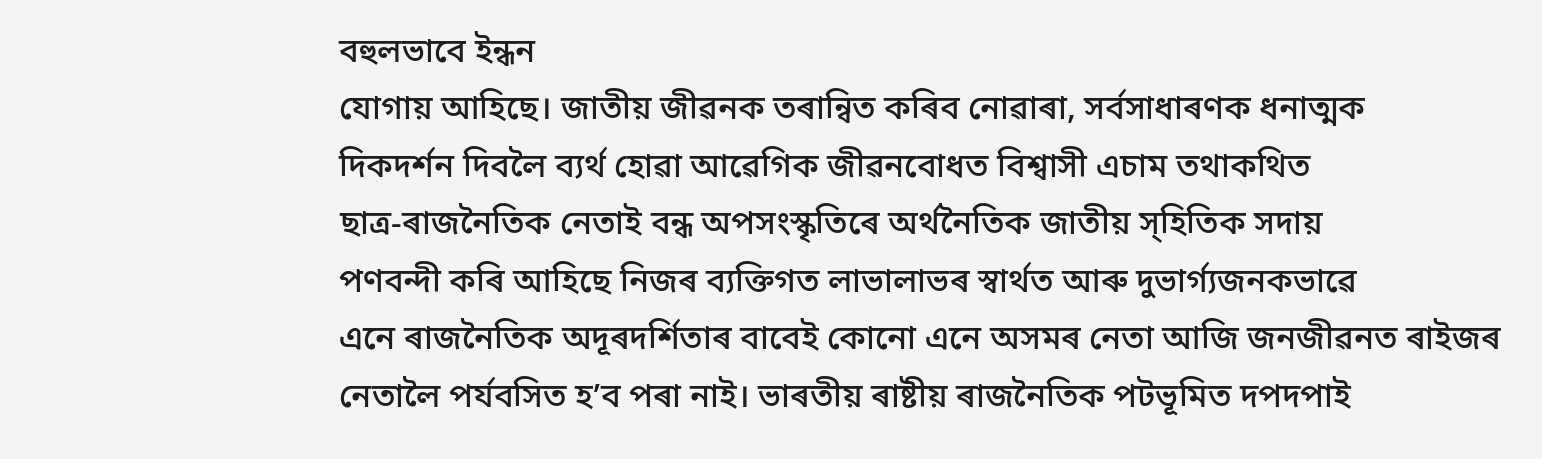বহুলভাবে ইন্ধন
যোগায় আহিছে। জাতীয় জীৱনক তৰান্বিত কৰিব নোৱাৰা, সৰ্বসাধাৰণক ধনাত্মক
দিকদৰ্শন দিবলৈ ব্যৰ্থ হোৱা আৱেগিক জীৱনবোধত বিশ্বাসী এচাম তথাকথিত
ছাত্র-ৰাজনৈতিক নেতাই বন্ধ অপসংস্কৃতিৰে অৰ্থনৈতিক জাতীয় স্হিতিক সদায়
পণবন্দী কৰি আহিছে নিজৰ ব্যক্তিগত লাভালাভৰ স্বাৰ্থত আৰু দুভাৰ্গ্যজনকভাৱে
এনে ৰাজনৈতিক অদূৰদৰ্শিতাৰ বাবেই কোনো এনে অসমৰ নেতা আজি জনজীৱনত ৰাইজৰ
নেতালৈ পৰ্যবসিত হ’ব পৰা নাই। ভাৰতীয় ৰাষ্টীয় ৰাজনৈতিক পটভূমিত দপদপাই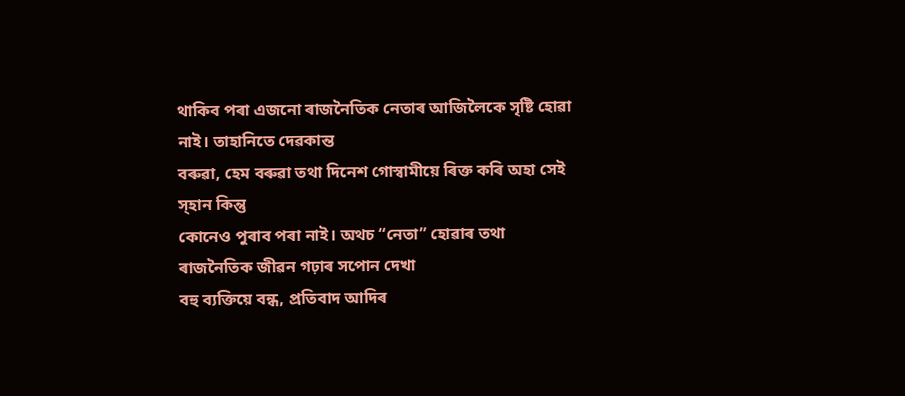থাকিব পৰা এজনো ৰাজনৈতিক নেতাৰ আজিলৈকে সৃষ্টি হোৱা নাই। তাহানিতে দেৱকান্ত
বৰুৱা, হেম বৰুৱা তথা দিনেশ গোস্বামীয়ে ৰিক্ত কৰি অহা সেই স্হান কিন্তু
কোনেও পুৰাব পৰা নাই। অথচ “নেতা” হোৱাৰ তথা ৰাজনৈতিক জীৱন গঢ়াৰ সপোন দেখা
বহু ব্যক্তিয়ে বন্ধ, প্রতিবাদ আদিৰ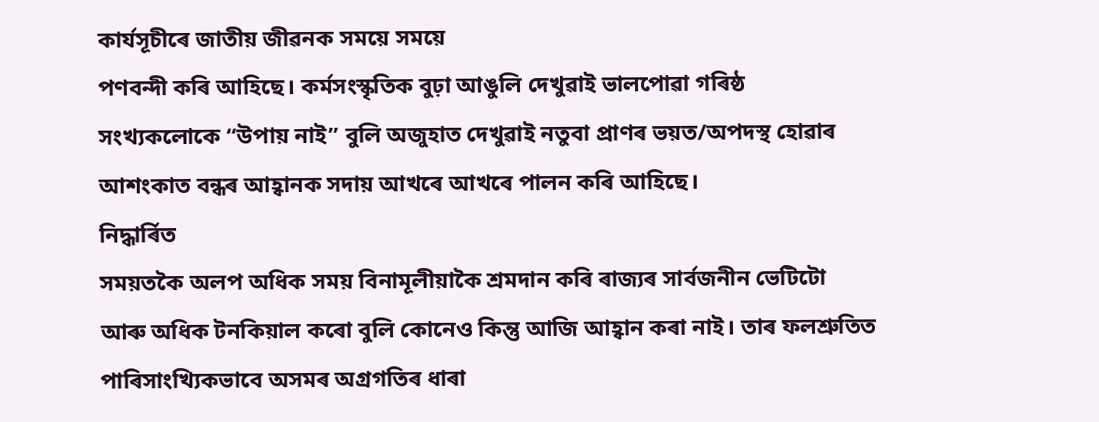কাৰ্যসূচীৰে জাতীয় জীৱনক সময়ে সময়ে
পণবন্দী কৰি আহিছে। কৰ্মসংস্কৃতিক বুঢ়া আঙুলি দেখুৱাই ভালপোৱা গৰিষ্ঠ
সংখ্যকলোকে “উপায় নাই” বুলি অজুহাত দেখুৱাই নতুবা প্রাণৰ ভয়ত/অপদস্থ হোৱাৰ
আশংকাত বন্ধৰ আহ্বানক সদায় আখৰে আখৰে পালন কৰি আহিছে।
নিদ্ধাৰ্ৰিত
সময়তকৈ অলপ অধিক সময় বিনামূলীয়াকৈ শ্রমদান কৰি ৰাজ্যৰ সাৰ্বজনীন ভেটিটো
আৰু অধিক টনকিয়াল কৰো বুলি কোনেও কিন্তু আজি আহ্বান কৰা নাই। তাৰ ফলশ্রুতিত
পাৰিসাংখ্যিকভাবে অসমৰ অগ্রগতিৰ ধাৰা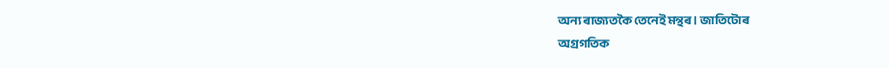অন্য ৰাজ্যতকৈ তেনেই মন্থৰ। জাতিটোৰ
অগ্রগতিক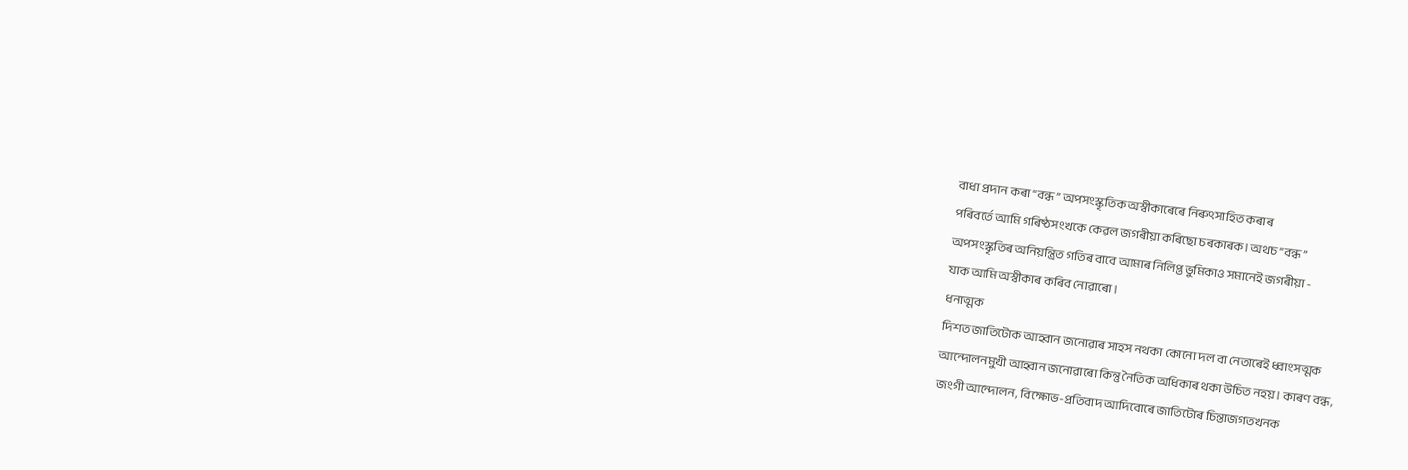বাধা প্রদান কৰা “বন্ধ” অপসংস্কৃতিক অস্বীকাৰেৰে নিৰুৎসাহিত কৰাৰ
পৰিবৰ্তে আমি গৰিষ্ঠসংখকে কেৱল জগৰীয়া কৰিছো চৰকাৰক। অথচ “বন্ধ”
অপসংস্কৃতিৰ অনিয়ন্ত্ৰিত গতিৰ বাবে আমাৰ নিলিপ্ত ভুমিকাও সমানেই জগৰীয়া -
যাক আমি অস্বীকাৰ কৰিব নোৱাৰো।
ধনাত্মক
দিশত জাতিটোক আহ্বান জনোৱাৰ সাহস নথকা কোনো দল বা নেতাৰেই ধ্বাংসত্মক
আন্দোলনমুখী আহ্বান জনোৱাৰো কিন্তু নৈতিক অধিকাৰ থকা উচিত নহয়। কাৰণ বন্ধ,
জংগী আন্দোলন, বিক্ষোভ-প্রতিবাদ আদিবোৰে জাতিটোৰ চিন্তাজগতখনক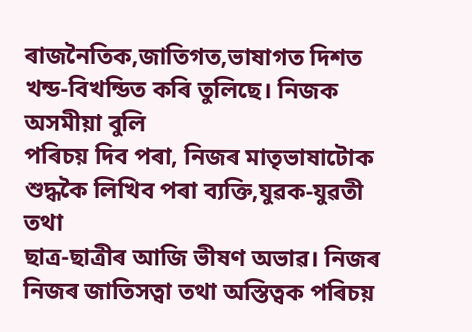ৰাজনৈতিক,জাতিগত,ভাষাগত দিশত খন্ড-বিখন্ডিত কৰি তুলিছে। নিজক অসমীয়া বুলি
পৰিচয় দিব পৰা, নিজৰ মাতৃভাষাটোক শুদ্ধকৈ লিখিব পৰা ব্যক্তি,যুৱক-যুৱতী তথা
ছাত্র-ছাত্রীৰ আজি ভীষণ অভাৱ। নিজৰ নিজৰ জাতিসত্বা তথা অস্তিত্বক পৰিচয়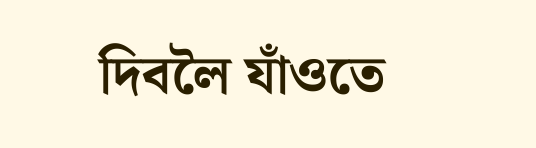দিবলৈ যাঁওতে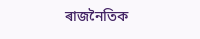ৰাজনৈতিক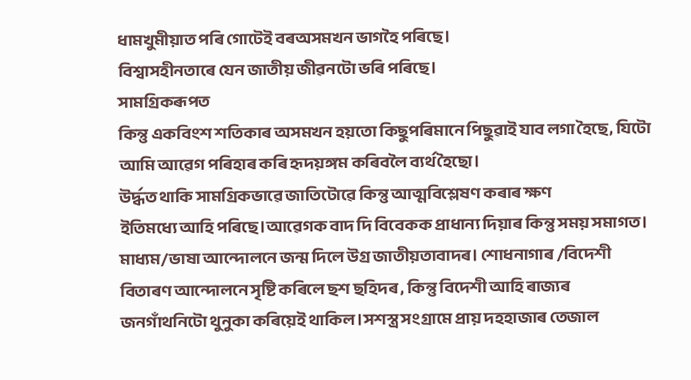ধামখুমীয়াত পৰি গোটেই বৰঅসমখন ভাগহৈ পৰিছে।
বিশ্বাসহীনতাৰে যেন জাতীয় জীৱনটো ভৰি পৰিছে।
সামগ্রিকৰূপত
কিন্তু একবিংশ শতিকাৰ অসমখন হয়তো কিছুপৰিমানে পিছুৱাই যাব লগা হৈছে, যিটো
আমি আৱেগ পৰিহাৰ কৰি হৃদয়ঙ্গম কৰিবলৈ ব্যৰ্থ হৈছো।
উৰ্দ্ধত থাকি সামগ্রিকভাৱে জাতিটোৱে কিন্তু আত্মবিশ্লেষণ কৰাৰ ক্ষণ
ইতিমধ্যে আহি পৰিছে।আৱেগক বাদ দি বিবেকক প্রাধান্য দিয়াৰ কিন্তু সময় সমাগত।
মাধ্যম/ভাষা আন্দোলনে জন্ম দিলে উগ্র জাতীয়তাবাদৰ। শোধনাগাৰ /বিদেশী
বিতাৰণ আন্দোলনে সৃষ্টি কৰিলে ছশ ছহিদৰ , কিন্তু বিদেশী আহি ৰাজ্যৰ
জনগাঁথনিটো থুনুকা কৰিয়েই থাকিল।সশস্ত্র সংগ্রামে প্রায় দহহাজাৰ তেজাল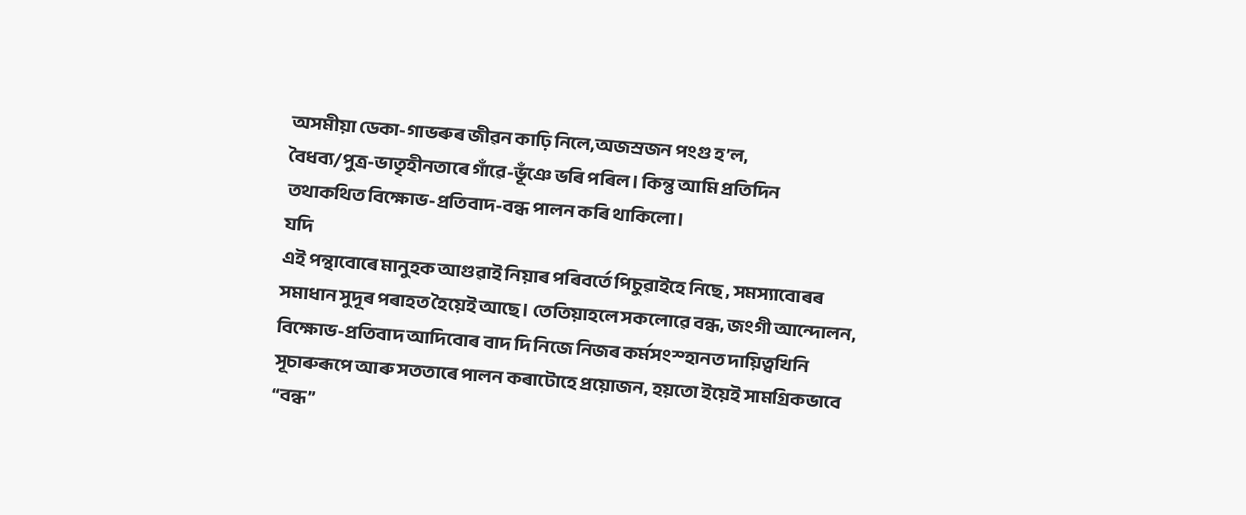অসমীয়া ডেকা-গাভৰুৰ জীৱন কাঢ়ি নিলে,অজস্রজন পংগু হ’ল,
বৈধব্য/পুত্র-ভাতৃহীনতাৰে গাঁৱে-ভূঁঞে ভৰি পৰিল। কিন্তু আমি প্রতিদিন
তথাকথিত বিক্ষোভ-প্রতিবাদ-বন্ধ পালন কৰি থাকিলো।
যদি
এই পন্থাবোৰে মানুহক আগুৱাই নিয়াৰ পৰিবৰ্তে পিচুৱাইহে নিছে , সমস্যাবোৰৰ
সমাধান সুদূৰ পৰাহত হৈয়েই আছে। তেতিয়াহলে সকলোৱে বন্ধ, জংগী আন্দোলন,
বিক্ষোভ-প্রতিবাদ আদিবোৰ বাদ দি নিজে নিজৰ কৰ্মসংস্হানত দায়িত্বখিনি
সূচাৰুৰূপে আৰু সততাৰে পালন কৰাটোহে প্রয়োজন, হয়তো ইয়েই সামগ্রিকভাবে
“বন্ধ”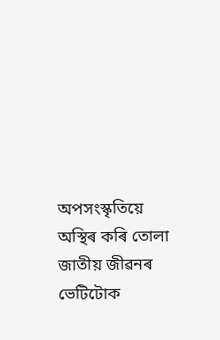অপসংস্কৃতিয়ে অস্থিৰ কৰি তোলা জাতীয় জীৱনৰ ভেটিটোক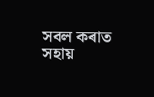সবল কৰাত সহায়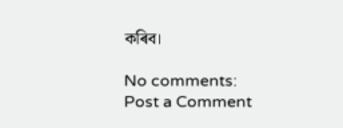কৰিব।

No comments:
Post a Comment